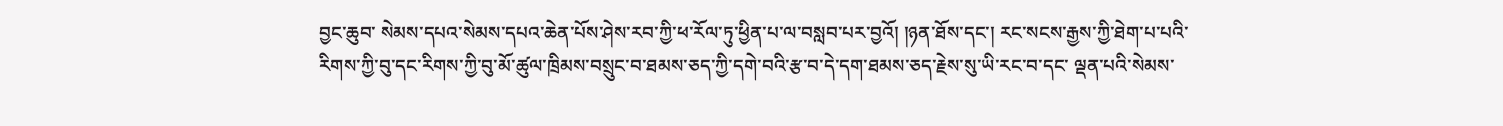བྱང་ཆུབ་ སེམས་དཔའ་སེམས་དཔའ་ཆེན་པོས་ཤེས་རབ་ཀྱི་ཕ་རོལ་ཏུ་ཕྱིན་པ་ལ་བསླབ་པར་བྱའོ། །ཉན་ཐོས་དང་། རང་སངས་རྒྱས་ཀྱི་ཐེག་པ་པའི་རིགས་ཀྱི་བུ་དང་རིགས་ཀྱི་བུ་མོ་ཚུལ་ཁྲིམས་བསྲུང་བ་ཐམས་ཅད་ཀྱི་དགེ་བའི་རྩ་བ་དེ་དག་ཐམས་ཅད་རྗེས་སུ་ཡི་རང་བ་དང་ ལྡན་པའི་སེམས་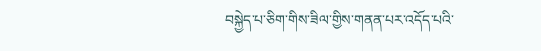བསྐྱེད་པ་ཅིག་གིས་ཟིལ་གྱིས་གནན་པར་འདོད་པའི་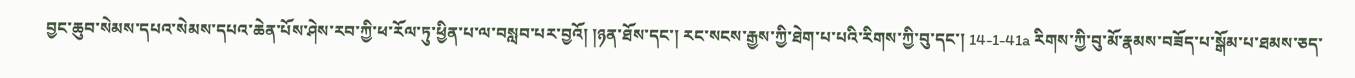བྱང་ཆུབ་སེམས་དཔའ་སེམས་དཔའ་ཆེན་པོས་ཤེས་རབ་ཀྱི་ཕ་རོལ་ཏུ་ཕྱིན་པ་ལ་བསླབ་པར་བྱའོ། །ཉན་ཐོས་དང་། རང་སངས་རྒྱས་ཀྱི་ཐེག་པ་པའི་རིགས་ཀྱི་བུ་དང་། 14-1-41a རིགས་ཀྱི་བུ་མོ་རྣམས་བཟོད་པ་སྒོམ་པ་ཐམས་ཅད་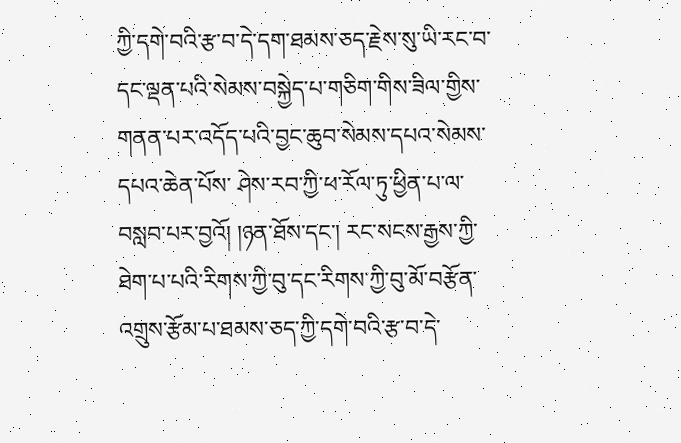ཀྱི་དགེ་བའི་རྩ་བ་དེ་དག་ཐམས་ཅད་རྗེས་སུ་ཡི་རང་བ་དང་ལྡན་པའི་སེམས་བསྐྱེད་པ་གཅིག་གིས་ཟིལ་གྱིས་གནན་པར་འདོད་པའི་བྱང་ཆུབ་སེམས་དཔའ་སེམས་དཔའ་ཆེན་པོས་ ཤེས་རབ་ཀྱི་ཕ་རོལ་ཏུ་ཕྱིན་པ་ལ་བསླབ་པར་བྱའོ། །ཉན་ཐོས་དང་། རང་སངས་རྒྱས་ཀྱི་ཐེག་པ་པའི་རིགས་ཀྱི་བུ་དང་རིགས་ཀྱི་བུ་མོ་བརྩོན་འགྲུས་རྩོམ་པ་ཐམས་ཅད་ཀྱི་དགེ་བའི་རྩ་བ་དེ་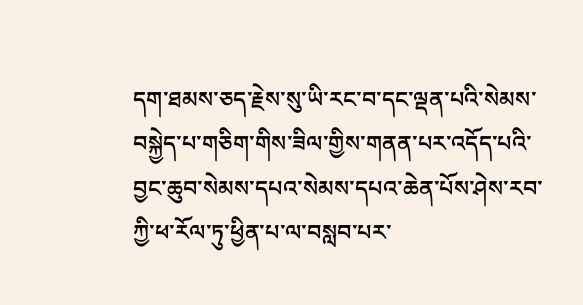དག་ཐམས་ཅད་རྗེས་སུ་ཡི་རང་བ་དང་ལྡན་པའི་སེམས་ བསྐྱེད་པ་གཅིག་གིས་ཟིལ་གྱིས་གནན་པར་འདོད་པའི་བྱང་ཆུབ་སེམས་དཔའ་སེམས་དཔའ་ཆེན་པོས་ཤེས་རབ་ཀྱི་ཕ་རོལ་ཏུ་ཕྱིན་པ་ལ་བསླབ་པར་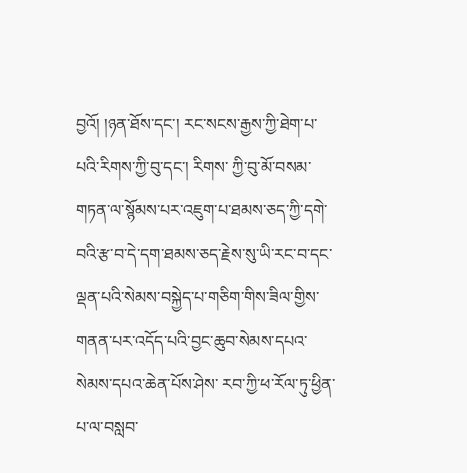བྱའོ། །ཉན་ཐོས་དང་། རང་སངས་རྒྱས་ཀྱི་ཐེག་པ་པའི་རིགས་ཀྱི་བུ་དང་། རིགས་ ཀྱི་བུ་མོ་བསམ་གཏན་ལ་སྙོམས་པར་འཇུག་པ་ཐམས་ཅད་ཀྱི་དགེ་བའི་རྩ་བ་དེ་དག་ཐམས་ཅད་རྗེས་སུ་ཡི་རང་བ་དང་ལྡན་པའི་སེམས་བསྐྱེད་པ་གཅིག་གིས་ཟིལ་གྱིས་གནན་པར་འདོད་པའི་བྱང་ཆུབ་སེམས་དཔའ་སེམས་དཔའ་ཆེན་པོས་ཤེས་ རབ་ཀྱི་ཕ་རོལ་ཏུ་ཕྱིན་པ་ལ་བསླབ་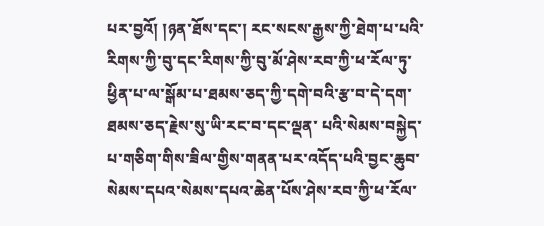པར་བྱའོ། །ཉན་ཐོས་དང་། རང་སངས་རྒྱས་ཀྱི་ཐེག་པ་པའི་རིགས་ཀྱི་བུ་དང་རིགས་ཀྱི་བུ་མོ་ཤེས་རབ་ཀྱི་ཕ་རོལ་ཏུ་ཕྱིན་པ་ལ་སྒོམ་པ་ཐམས་ཅད་ཀྱི་དགེ་བའི་རྩ་བ་དེ་དག་ཐམས་ཅད་རྗེས་སུ་ཡི་རང་བ་དང་ལྡན་ པའི་སེམས་བསྐྱེད་པ་གཅིག་གིས་ཟིལ་གྱིས་གནན་པར་འདོད་པའི་བྱང་ཆུབ་སེམས་དཔའ་སེམས་དཔའ་ཆེན་པོས་ཤེས་རབ་ཀྱི་ཕ་རོལ་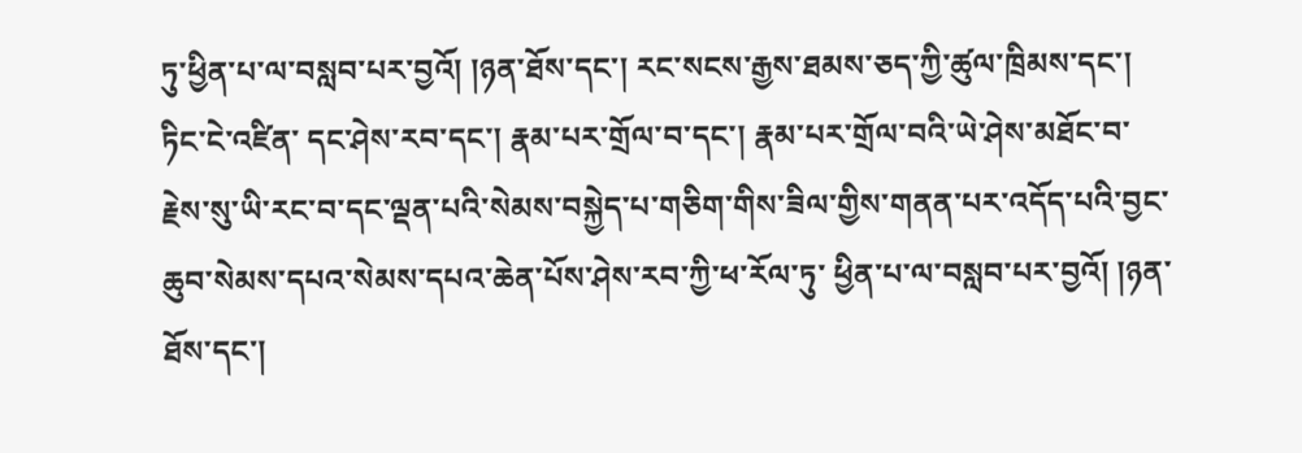ཏུ་ཕྱིན་པ་ལ་བསླབ་པར་བྱའོ། །ཉན་ཐོས་དང་། རང་སངས་རྒྱས་ཐམས་ཅད་ཀྱི་ཚུལ་ཁྲིམས་དང་། ཏིང་ངེ་འཛིན་ དང་ཤེས་རབ་དང་། རྣམ་པར་གྲོལ་བ་དང་། རྣམ་པར་གྲོལ་བའི་ཡེ་ཤེས་མཐོང་བ་རྗེས་སུ་ཡི་རང་བ་དང་ལྡན་པའི་སེམས་བསྐྱེད་པ་གཅིག་གིས་ཟིལ་གྱིས་གནན་པར་འདོད་པའི་བྱང་ཆུབ་སེམས་དཔའ་སེམས་དཔའ་ཆེན་པོས་ཤེས་རབ་ཀྱི་ཕ་རོལ་ཏུ་ ཕྱིན་པ་ལ་བསླབ་པར་བྱའོ། །ཉན་ཐོས་དང་།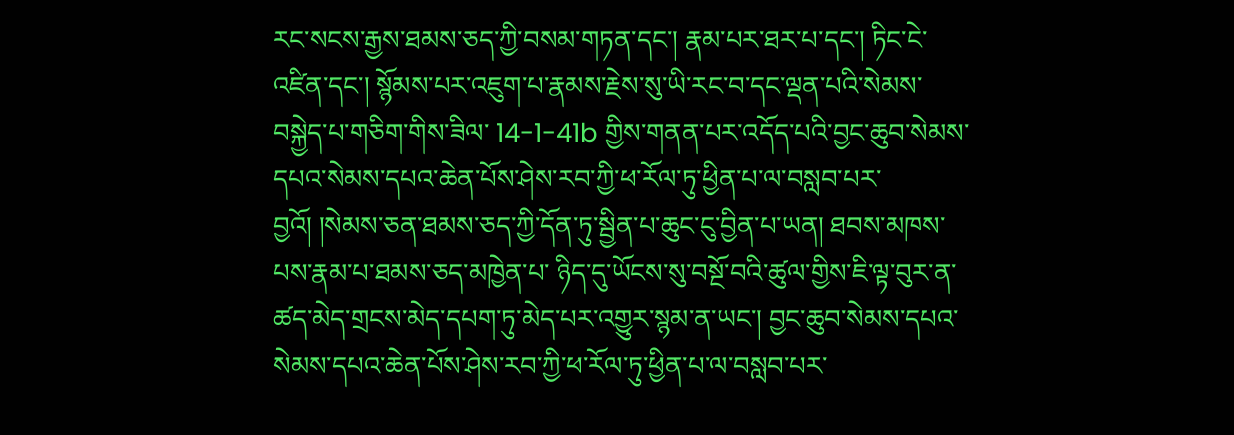རང་སངས་རྒྱས་ཐམས་ཅད་ཀྱི་བསམ་གཏན་དང་། རྣམ་པར་ཐར་པ་དང་། ཏིང་ངེ་འཛིན་དང་། སྙོམས་པར་འཇུག་པ་རྣམས་རྗེས་སུ་ཡི་རང་བ་དང་ལྡན་པའི་སེམས་བསྐྱེད་པ་གཅིག་གིས་ཟིལ་ 14-1-41b གྱིས་གནན་པར་འདོད་པའི་བྱང་ཆུབ་སེམས་དཔའ་སེམས་དཔའ་ཆེན་པོས་ཤེས་རབ་ཀྱི་ཕ་རོལ་ཏུ་ཕྱིན་པ་ལ་བསླབ་པར་བྱའོ། །སེམས་ཅན་ཐམས་ཅད་ཀྱི་དོན་ཏུ་སྦྱིན་པ་ཆུང་ངུ་བྱིན་པ་ཡན། ཐབས་མཁས་པས་རྣམ་པ་ཐམས་ཅད་མཁྱེན་པ་ ཉིད་དུ་ཡོངས་སུ་བསྔོ་བའི་ཚུལ་གྱིས་ཇི་ལྟ་བུར་ན་ཚད་མེད་གྲངས་མེད་དཔག་ཏུ་མེད་པར་འགྱུར་སྙམ་ན་ཡང་། བྱང་ཆུབ་སེམས་དཔའ་སེམས་དཔའ་ཆེན་པོས་ཤེས་རབ་ཀྱི་ཕ་རོལ་ཏུ་ཕྱིན་པ་ལ་བསླབ་པར་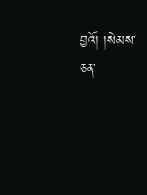བྱའོ། །སེམས་ཅན་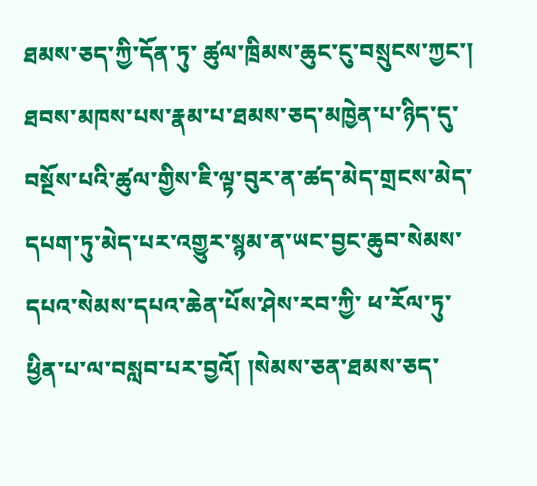ཐམས་ཅད་ཀྱི་དོན་ཏུ་ ཚུལ་ཁྲིམས་ཆུང་ངུ་བསྲུངས་ཀྱང་། ཐབས་མཁས་པས་རྣམ་པ་ཐམས་ཅད་མཁྱེན་པ་ཉིད་དུ་བསྔོས་པའི་ཚུལ་གྱིས་ཇི་ལྟ་བུར་ན་ཚད་མེད་གྲངས་མེད་དཔག་ཏུ་མེད་པར་འགྱུར་སྙམ་ན་ཡང་བྱང་ཆུབ་སེམས་དཔའ་སེམས་དཔའ་ཆེན་པོས་ཤེས་རབ་ཀྱི་ ཕ་རོལ་ཏུ་ཕྱིན་པ་ལ་བསླབ་པར་བྱའོ། །སེམས་ཅན་ཐམས་ཅད་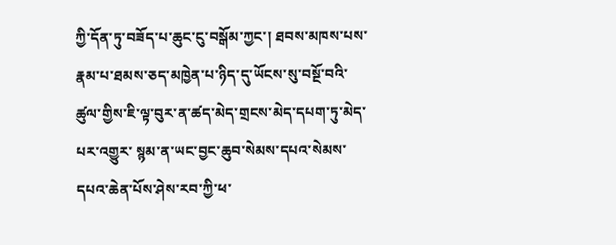ཀྱི་དོན་ཏུ་བཟོད་པ་ཆུང་ངུ་བསྒོམ་ཀྱང་། ཐབས་མཁས་པས་རྣམ་པ་ཐམས་ཅད་མཁྱེན་པ་ཉིད་དུ་ཡོངས་སུ་བསྔོ་བའི་ཚུལ་གྱིས་ཇི་ལྟ་བུར་ན་ཚད་མེད་གྲངས་མེད་དཔག་ཏུ་མེད་པར་འགྱུར་ སྙམ་ན་ཡང་བྱང་ཆུབ་སེམས་དཔའ་སེམས་དཔའ་ཆེན་པོས་ཤེས་རབ་ཀྱི་ཕ་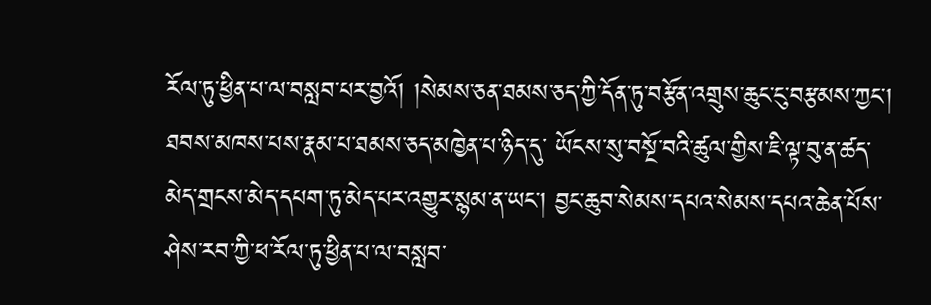རོལ་ཏུ་ཕྱིན་པ་ལ་བསླབ་པར་བྱའོ། །སེམས་ཅན་ཐམས་ཅད་ཀྱི་དོན་ཏུ་བརྩོན་འགྲུས་ཆུང་ངུ་བརྩམས་ཀྱང་། ཐབས་མཁས་པས་རྣམ་པ་ཐམས་ཅད་མཁྱེན་པ་ཉིད་དུ་ ཡོངས་སུ་བསྔོ་བའི་ཚུལ་གྱིས་ཇི་ལྟ་བུ་ན་ཚད་མེད་གྲངས་མེད་དཔག་ཏུ་མེད་པར་འགྱུར་སྙམ་ན་ཡང་། བྱང་ཆུབ་སེམས་དཔའ་སེམས་དཔའ་ཆེན་པོས་ཤེས་རབ་ཀྱི་ཕ་རོལ་ཏུ་ཕྱིན་པ་ལ་བསླབ་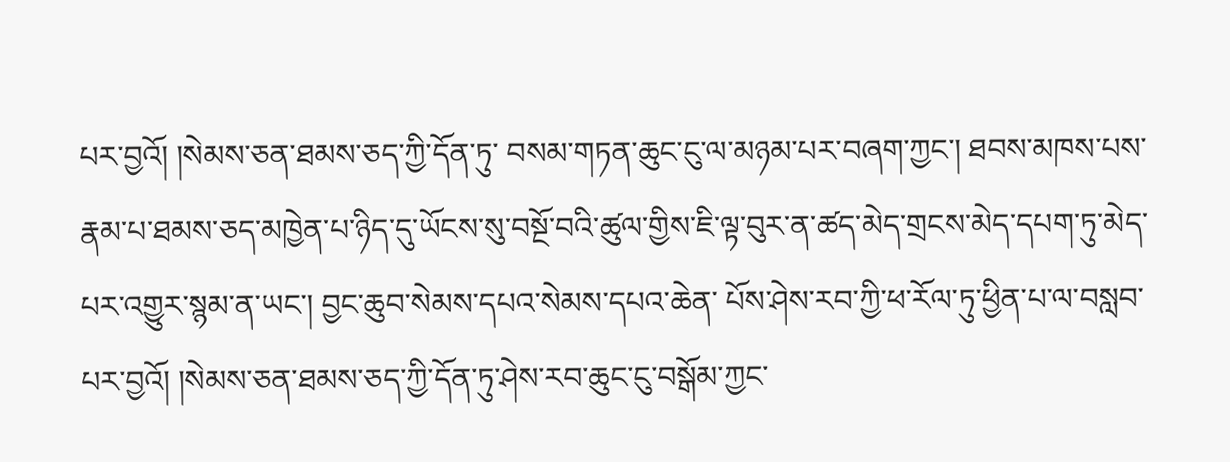པར་བྱའོ། །སེམས་ཅན་ཐམས་ཅད་ཀྱི་དོན་ཏུ་ བསམ་གཏན་ཆུང་ངུ་ལ་མཉམ་པར་བཞག་ཀྱང་། ཐབས་མཁས་པས་རྣམ་པ་ཐམས་ཅད་མཁྱེན་པ་ཉིད་དུ་ཡོངས་སུ་བསྔོ་བའི་ཚུལ་གྱིས་ཇི་ལྟ་བུར་ན་ཚད་མེད་གྲངས་མེད་དཔག་ཏུ་མེད་པར་འགྱུར་སྙམ་ན་ཡང་། བྱང་ཆུབ་སེམས་དཔའ་སེམས་དཔའ་ཆེན་ པོས་ཤེས་རབ་ཀྱི་ཕ་རོལ་ཏུ་ཕྱིན་པ་ལ་བསླབ་པར་བྱའོ། །སེམས་ཅན་ཐམས་ཅད་ཀྱི་དོན་ཏུ་ཤེས་རབ་ཆུང་ངུ་བསྒོམ་ཀྱང་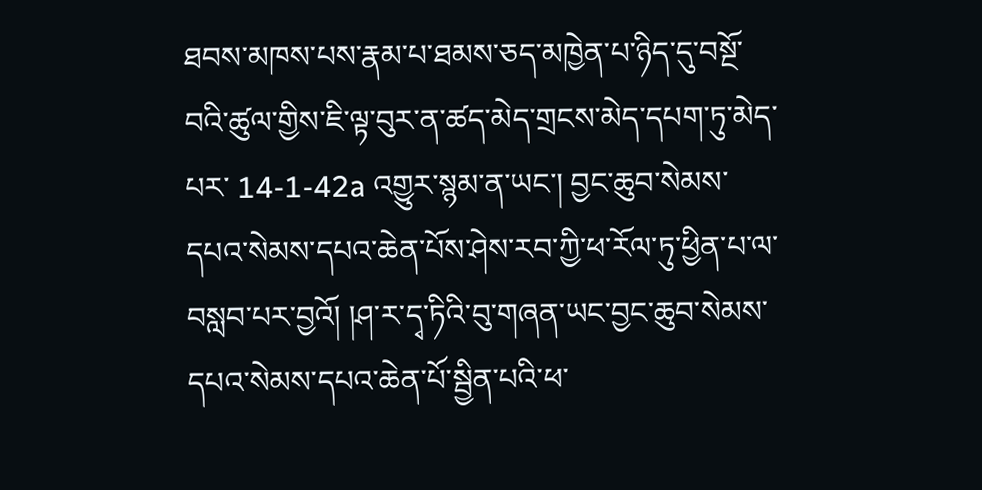ཐབས་མཁས་པས་རྣམ་པ་ཐམས་ཅད་མཁྱེན་པ་ཉིད་དུ་བསྔོ་བའི་ཚུལ་གྱིས་ཇི་ལྟ་བུར་ན་ཚད་མེད་གྲངས་མེད་དཔག་ཏུ་མེད་པར་ 14-1-42a འགྱུར་སྙམ་ན་ཡང་། བྱང་ཆུབ་སེམས་དཔའ་སེམས་དཔའ་ཆེན་པོས་ཤེས་རབ་ཀྱི་ཕ་རོལ་ཏུ་ཕྱིན་པ་ལ་བསླབ་པར་བྱའོ། །ཤ་ར་དྭ་ཏིའི་བུ་གཞན་ཡང་བྱང་ཆུབ་སེམས་དཔའ་སེམས་དཔའ་ཆེན་པོ་སྦྱིན་པའི་ཕ་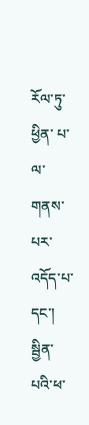རོལ་ཏུ་ཕྱིན་ པ་ལ་གནས་པར་འདོད་པ་དང་། སྦྱིན་པའི་ཕ་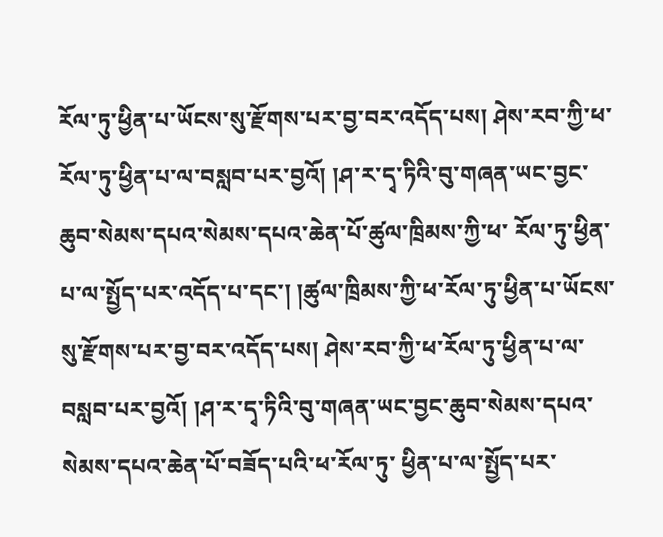རོལ་ཏུ་ཕྱིན་པ་ཡོངས་སུ་རྫོགས་པར་བྱ་བར་འདོད་པས། ཤེས་རབ་ཀྱི་ཕ་རོལ་ཏུ་ཕྱིན་པ་ལ་བསླབ་པར་བྱའོ། །ཤ་ར་དྭ་ཏིའི་བུ་གཞན་ཡང་བྱང་ཆུབ་སེམས་དཔའ་སེམས་དཔའ་ཆེན་པོ་ཚུལ་ཁྲིམས་ཀྱི་ཕ་ རོལ་ཏུ་ཕྱིན་པ་ལ་སྤྱོད་པར་འདོད་པ་དང་། །ཚུལ་ཁྲིམས་ཀྱི་ཕ་རོལ་ཏུ་ཕྱིན་པ་ཡོངས་སུ་རྫོགས་པར་བྱ་བར་འདོད་པས། ཤེས་རབ་ཀྱི་ཕ་རོལ་ཏུ་ཕྱིན་པ་ལ་བསླབ་པར་བྱའོ། །ཤ་ར་དྭ་ཏིའི་བུ་གཞན་ཡང་བྱང་ཆུབ་སེམས་དཔའ་སེམས་དཔའ་ཆེན་པོ་བཟོད་པའི་ཕ་རོལ་ཏུ་ ཕྱིན་པ་ལ་སྤྱོད་པར་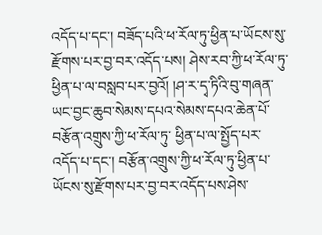འདོད་པ་དང་། བཟོད་པའི་ཕ་རོལ་ཏུ་ཕྱིན་པ་ཡོངས་སུ་རྫོགས་པར་བྱ་བར་འདོད་པས། ཤེས་རབ་ཀྱི་ཕ་རོལ་ཏུ་ཕྱིན་པ་ལ་བསླབ་པར་བྱའོ། །ཤ་ར་དྭ་ཏིའི་བུ་གཞན་ཡང་བྱང་ཆུབ་སེམས་དཔའ་སེམས་དཔའ་ཆེན་པོ་བརྩོན་འགྲུས་ཀྱི་ཕ་རོལ་ཏུ་ ཕྱིན་པ་ལ་སྤྱོད་པར་འདོད་པ་དང་། བརྩོན་འགྲུས་ཀྱི་ཕ་རོལ་ཏུ་ཕྱིན་པ་ཡོངས་སུ་རྫོགས་པར་བྱ་བར་འདོད་པས་ཤེས་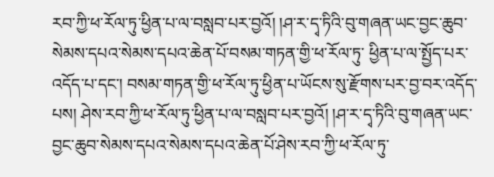རབ་ཀྱི་ཕ་རོལ་ཏུ་ཕྱིན་པ་ལ་བསླབ་པར་བྱའོ། །ཤ་ར་དྭ་ཏིའི་བུ་གཞན་ཡང་བྱང་ཆུབ་སེམས་དཔའ་སེམས་དཔའ་ཆེན་པོ་བསམ་གཏན་གྱི་ཕ་རོལ་ཏུ་ ཕྱིན་པ་ལ་སྤྱོད་པར་འདོད་པ་དང་། བསམ་གཏན་གྱི་ཕ་རོལ་ཏུ་ཕྱིན་པ་ཡོངས་སུ་རྫོགས་པར་བྱ་བར་འདོད་པས། ཤེས་རབ་ཀྱི་ཕ་རོལ་ཏུ་ཕྱིན་པ་ལ་བསླབ་པར་བྱའོ། །ཤ་ར་དྭ་ཏིའི་བུ་གཞན་ཡང་བྱང་ཆུབ་སེམས་དཔའ་སེམས་དཔའ་ཆེན་པོ་ཤེས་རབ་ཀྱི་ཕ་རོལ་ཏུ་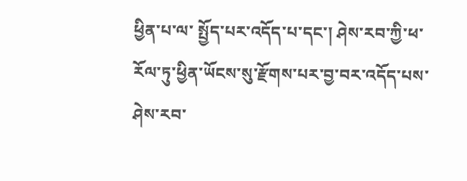ཕྱིན་པ་ལ་ སྤྱོད་པར་འདོད་པ་དང་། ཤེས་རབ་ཀྱི་ཕ་རོལ་ཏུ་ཕྱིན་ཡོངས་སུ་རྫོགས་པར་བྱ་བར་འདོད་པས་ཤེས་རབ་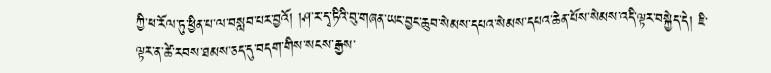ཀྱི་ཕ་རོལ་ཏུ་ཕྱིན་པ་ལ་བསླབ་པར་བྱའོ། །ཤ་ར་དྭ་ཏིའི་བུ་གཞན་ཡང་བྱང་ཆུབ་སེམས་དཔའ་སེམས་དཔའ་ཆེན་པོས་སེམས་འདི་ལྟར་བསྐྱེད་དེ། ཇི་ ལྟར་ན་ཚེ་རབས་ཐམས་ཅད་དུ་བདག་གིས་སངས་རྒྱས་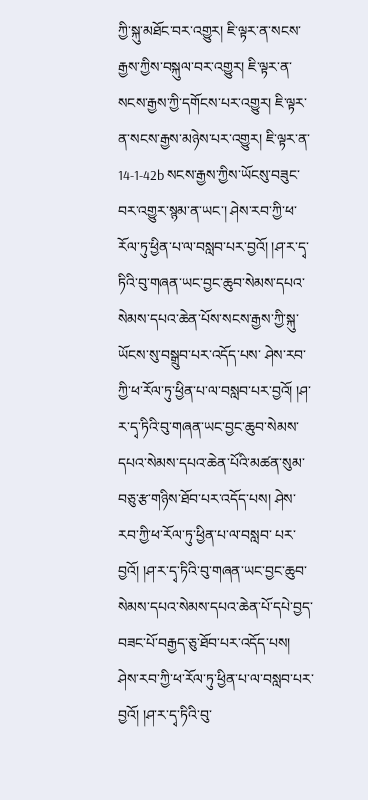ཀྱི་སྐུ་མཐོང་བར་འགྱུར། ཇི་ལྟར་ན་སངས་རྒྱས་ཀྱིས་བསྐུལ་བར་འགྱུར། ཇི་ལྟར་ན་སངས་རྒྱས་ཀྱི་དགོངས་པར་འགྱུར། ཇི་ལྟར་ན་སངས་རྒྱས་མཉེས་པར་འགྱུར། ཇི་ལྟར་ན་ 14-1-42b སངས་རྒྱས་ཀྱིས་ཡོངསུ་བཟུང་བར་འགྱུར་སྙམ་ན་ཡང་། ཤེས་རབ་ཀྱི་ཕ་རོལ་ཏུ་ཕྱིན་པ་ལ་བསླབ་པར་བྱའོ། །ཤ་ར་དྭ་ཏིའི་བུ་གཞན་ཡང་བྱང་ཆུབ་སེམས་དཔའ་སེམས་དཔའ་ཆེན་པོས་སངས་རྒྱས་ཀྱི་སྐུ་ཡོངས་སུ་བསྒྲུབ་པར་འདོད་པས་ ཤེས་རབ་ཀྱི་ཕ་རོལ་ཏུ་ཕྱིན་པ་ལ་བསླབ་པར་བྱའོ། །ཤ་ར་དྭ་ཏིའི་བུ་གཞན་ཡང་བྱང་ཆུབ་སེམས་དཔའ་སེམས་དཔའ་ཆེན་པོའི་མཚན་སུམ་བཅུ་རྩ་གཉིས་ཐོབ་པར་འདོད་པས། ཤེས་རབ་ཀྱི་ཕ་རོལ་ཏུ་ཕྱིན་པ་ལ་བསླབ་ པར་བྱའོ། །ཤ་ར་དྭ་ཏིའི་བུ་གཞན་ཡང་བྱང་ཆུབ་སེམས་དཔའ་སེམས་དཔའ་ཆེན་པོ་དཔེ་བྱད་བཟང་པོ་བརྒྱད་ཅུ་ཐོབ་པར་འདོད་པས། ཤེས་རབ་ཀྱི་ཕ་རོལ་ཏུ་ཕྱིན་པ་ལ་བསླབ་པར་བྱའོ། །ཤ་ར་དྭ་ཏིའི་བུ་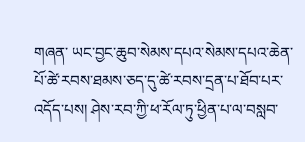གཞན་ ཡང་བྱང་ཆུབ་སེམས་དཔའ་སེམས་དཔའ་ཆེན་པོ་ཚེ་རབས་ཐམས་ཅད་དུ་ཚེ་རབས་དྲན་པ་ཐོབ་པར་འདོད་པས། ཤེས་རབ་ཀྱི་ཕ་རོལ་ཏུ་ཕྱིན་པ་ལ་བསླབ་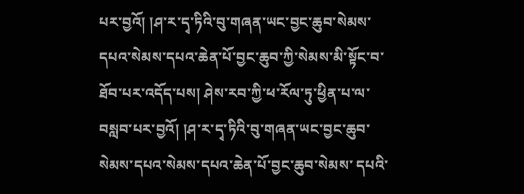པར་བྱའོ། །ཤ་ར་དྭ་ཏིའི་བུ་གཞན་ཡང་བྱང་ཆུབ་སེམས་ དཔའ་སེམས་དཔའ་ཆེན་པོ་བྱང་ཆུབ་ཀྱི་སེམས་མི་སྟོང་བ་ཐོབ་པར་འདོད་པས། ཤེས་རབ་ཀྱི་ཕ་རོལ་ཏུ་ཕྱིན་པ་ལ་བསླབ་པར་བྱའོ། །ཤ་ར་དྭ་ཏིའི་བུ་གཞན་ཡང་བྱང་ཆུབ་སེམས་དཔའ་སེམས་དཔའ་ཆེན་པོ་བྱང་ཆུབ་སེམས་ དཔའི་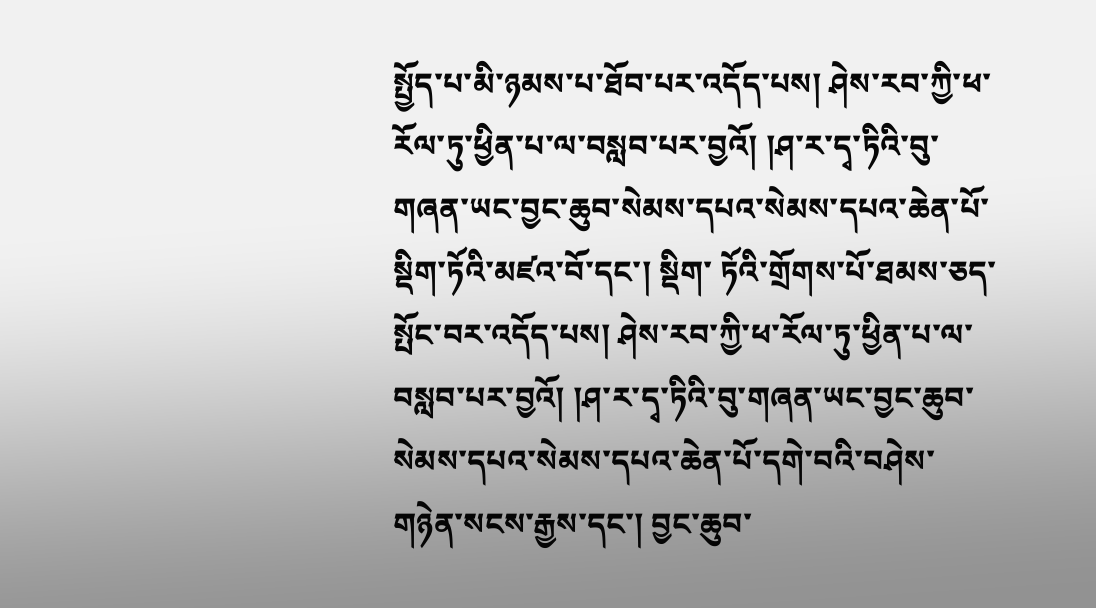སྤྱོད་པ་མི་ཉམས་པ་ཐོབ་པར་འདོད་པས། ཤེས་རབ་ཀྱི་ཕ་རོལ་ཏུ་ཕྱིན་པ་ལ་བསླབ་པར་བྱའོ། །ཤ་ར་དྭ་ཏིའི་བུ་གཞན་ཡང་བྱང་ཆུབ་སེམས་དཔའ་སེམས་དཔའ་ཆེན་པོ་སྡིག་ཏོའི་མཛའ་བོ་དང་། སྡིག་ ཏོའི་གྲོགས་པོ་ཐམས་ཅད་སྤོང་བར་འདོད་པས། ཤེས་རབ་ཀྱི་ཕ་རོལ་ཏུ་ཕྱིན་པ་ལ་བསླབ་པར་བྱའོ། །ཤ་ར་དྭ་ཏིའི་བུ་གཞན་ཡང་བྱང་ཆུབ་སེམས་དཔའ་སེམས་དཔའ་ཆེན་པོ་དགེ་བའི་བཤེས་གཉེན་སངས་རྒྱས་དང་། བྱང་ཆུབ་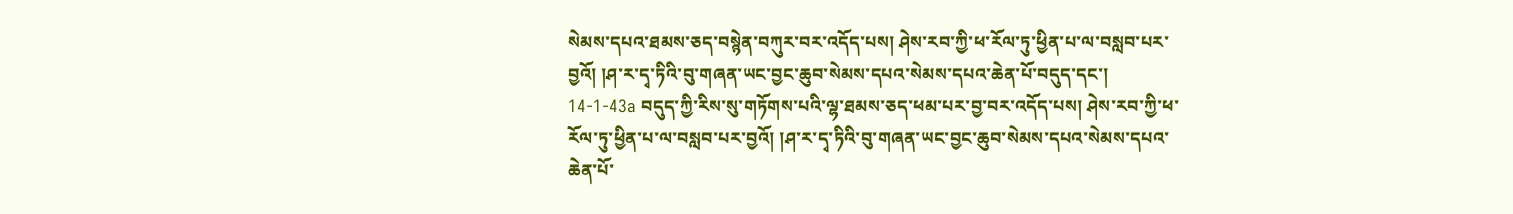སེམས་དཔའ་ཐམས་ཅད་བསྙེན་བཀུར་བར་འདོད་པས། ཤེས་རབ་ཀྱི་ཕ་རོལ་ཏུ་ཕྱིན་པ་ལ་བསླབ་པར་བྱའོ། །ཤ་ར་དྭ་ཏིའི་བུ་གཞན་ཡང་བྱང་ཆུབ་སེམས་དཔའ་སེམས་དཔའ་ཆེན་པོ་བདུད་དང་། 14-1-43a བདུད་ཀྱི་རིས་སུ་གཏོགས་པའི་ལྷ་ཐམས་ཅད་ཕམ་པར་བྱ་བར་འདོད་པས། ཤེས་རབ་ཀྱི་ཕ་རོལ་ཏུ་ཕྱིན་པ་ལ་བསླབ་པར་བྱའོ། །ཤ་ར་དྭ་ཏིའི་བུ་གཞན་ཡང་བྱང་ཆུབ་སེམས་དཔའ་སེམས་དཔའ་ཆེན་པོ་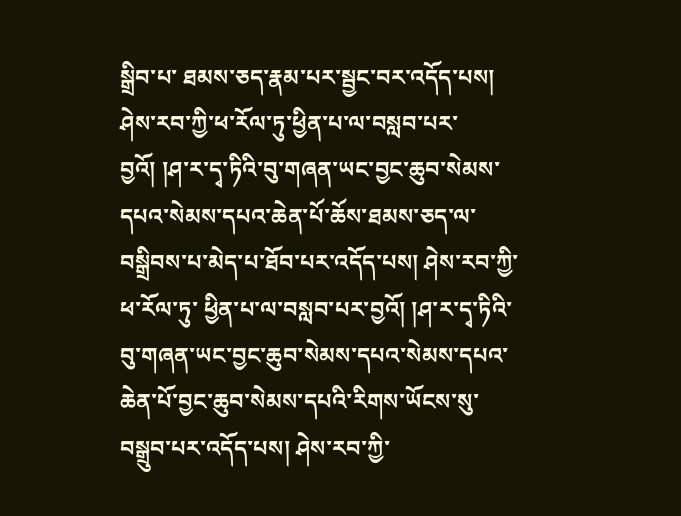སྒྲིབ་པ་ ཐམས་ཅད་རྣམ་པར་སྦྱང་བར་འདོད་པས། ཤེས་རབ་ཀྱི་ཕ་རོལ་ཏུ་ཕྱིན་པ་ལ་བསླབ་པར་བྱའོ། །ཤ་ར་དྭ་ཏིའི་བུ་གཞན་ཡང་བྱང་ཆུབ་སེམས་དཔའ་སེམས་དཔའ་ཆེན་པོ་ཆོས་ཐམས་ཅད་ལ་བསྒྲིབས་པ་མེད་པ་ཐོབ་པར་འདོད་པས། ཤེས་རབ་ཀྱི་ཕ་རོལ་ཏུ་ ཕྱིན་པ་ལ་བསླབ་པར་བྱའོ། །ཤ་ར་དྭ་ཏིའི་བུ་གཞན་ཡང་བྱང་ཆུབ་སེམས་དཔའ་སེམས་དཔའ་ཆེན་པོ་བྱང་ཆུབ་སེམས་དཔའི་རིགས་ཡོངས་སུ་བསྒྲུབ་པར་འདོད་པས། ཤེས་རབ་ཀྱི་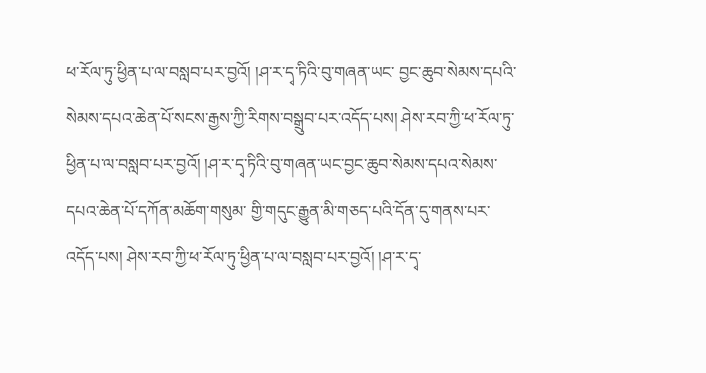ཕ་རོལ་ཏུ་ཕྱིན་པ་ལ་བསླབ་པར་བྱའོ། །ཤ་ར་དྭ་ཏིའི་བུ་གཞན་ཡང་ བྱང་ཆུབ་སེམས་དཔའི་སེམས་དཔའ་ཆེན་པོ་སངས་རྒྱས་ཀྱི་རིགས་བསྒྲུབ་པར་འདོད་པས། ཤེས་རབ་ཀྱི་ཕ་རོལ་ཏུ་ཕྱིན་པ་ལ་བསླབ་པར་བྱའོ། །ཤ་ར་དྭ་ཏིའི་བུ་གཞན་ཡང་བྱང་ཆུབ་སེམས་དཔའ་སེམས་དཔའ་ཆེན་པོ་དཀོན་མཆོག་གསུམ་ གྱི་གདུང་རྒྱུན་མི་གཅད་པའི་དོན་དུ་གནས་པར་འདོད་པས། ཤེས་རབ་ཀྱི་ཕ་རོལ་ཏུ་ཕྱིན་པ་ལ་བསླབ་པར་བྱའོ། །ཤ་ར་དྭ་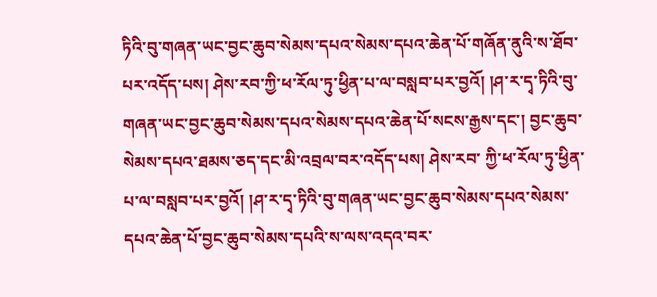ཏིའི་བུ་གཞན་ཡང་བྱང་ཆུབ་སེམས་དཔའ་སེམས་དཔའ་ཆེན་པོ་གཞོན་ནུའི་ས་ཐོབ་པར་འདོད་པས། ཤེས་རབ་ཀྱི་ཕ་རོལ་ཏུ་ཕྱིན་པ་ལ་བསླབ་པར་བྱའོ། །ཤ་ར་དྭ་ཏིའི་བུ་གཞན་ཡང་བྱང་ཆུབ་སེམས་དཔའ་སེམས་དཔའ་ཆེན་པོ་སངས་རྒྱས་དང་། བྱང་ཆུབ་སེམས་དཔའ་ཐམས་ཅད་དང་མི་འབྲལ་བར་འདོད་པས། ཤེས་རབ་ ཀྱི་ཕ་རོལ་ཏུ་ཕྱིན་པ་ལ་བསླབ་པར་བྱའོ། །ཤ་ར་དྭ་ཏིའི་བུ་གཞན་ཡང་བྱང་ཆུབ་སེམས་དཔའ་སེམས་དཔའ་ཆེན་པོ་བྱང་ཆུབ་སེམས་དཔའི་ས་ལས་འདའ་བར་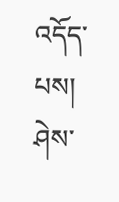འདོད་པས། ཤེས་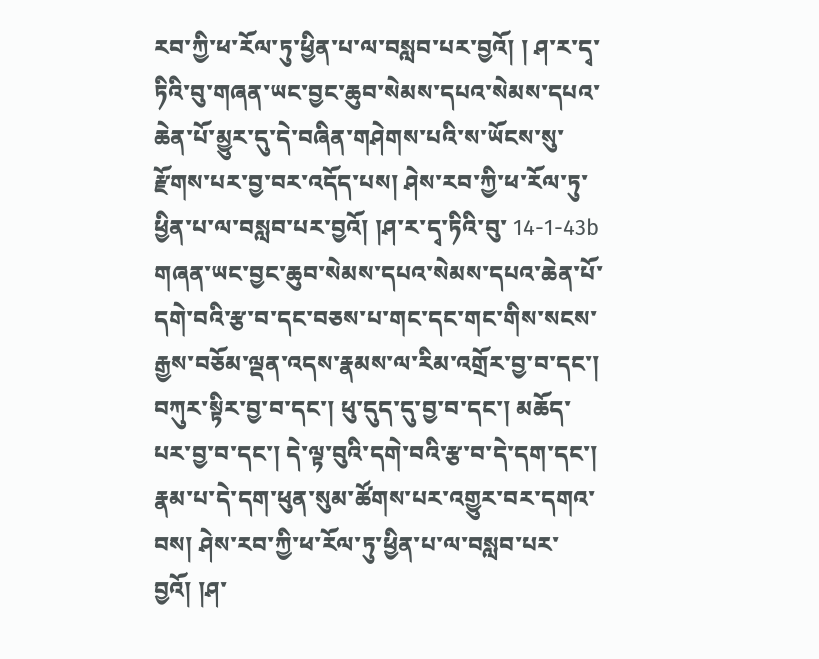རབ་ཀྱི་ཕ་རོལ་ཏུ་ཕྱིན་པ་ལ་བསླབ་པར་བྱའོ། ། ཤ་ར་དྭ་ཏིའི་བུ་གཞན་ཡང་བྱང་ཆུབ་སེམས་དཔའ་སེམས་དཔའ་ཆེན་པོ་མྱུར་དུ་དེ་བཞིན་གཤེགས་པའི་ས་ཡོངས་སུ་རྫོགས་པར་བྱ་བར་འདོད་པས། ཤེས་རབ་ཀྱི་ཕ་རོལ་ཏུ་ཕྱིན་པ་ལ་བསླབ་པར་བྱའོ། །ཤ་ར་དྭ་ཏིའི་བུ་ 14-1-43b གཞན་ཡང་བྱང་ཆུབ་སེམས་དཔའ་སེམས་དཔའ་ཆེན་པོ་དགེ་བའི་རྩ་བ་དང་བཅས་པ་གང་དང་གང་གིས་སངས་རྒྱས་བཅོམ་ལྡན་འདས་རྣམས་ལ་རིམ་འགྲོར་བྱ་བ་དང་། བཀུར་སྟིར་བྱ་བ་དང་། ཕུ་དུད་དུ་བྱ་བ་དང་། མཆོད་ པར་བྱ་བ་དང་། དེ་ལྟ་བུའི་དགེ་བའི་རྩ་བ་དེ་དག་དང་། རྣམ་པ་དེ་དག་ཕུན་སུམ་ཚོགས་པར་འགྱུར་བར་དགའ་བས། ཤེས་རབ་ཀྱི་ཕ་རོལ་ཏུ་ཕྱིན་པ་ལ་བསླབ་པར་བྱའོ། །ཤ་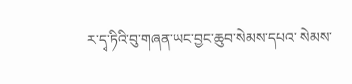ར་དྭ་ཏིའི་བུ་གཞན་ཡང་བྱང་ཆུབ་སེམས་དཔའ་ སེམས་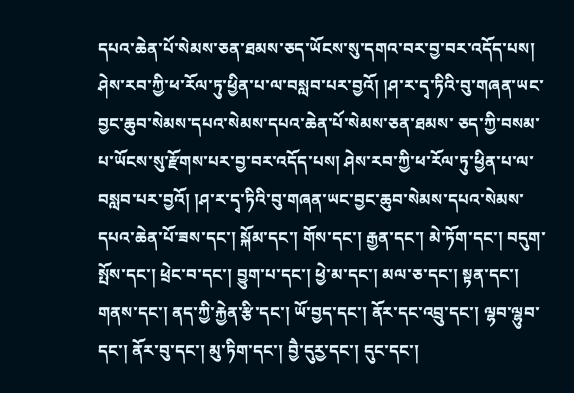དཔའ་ཆེན་པོ་སེམས་ཅན་ཐམས་ཅད་ཡོངས་སུ་དགའ་བར་བྱ་བར་འདོད་པས། ཤེས་རབ་ཀྱི་ཕ་རོལ་ཏུ་ཕྱིན་པ་ལ་བསླབ་པར་བྱའོ། །ཤ་ར་དྭ་ཏིའི་བུ་གཞན་ཡང་བྱང་ཆུབ་སེམས་དཔའ་སེམས་དཔའ་ཆེན་པོ་སེམས་ཅན་ཐམས་ ཅད་ཀྱི་བསམ་པ་ཡོངས་སུ་རྫོགས་པར་བྱ་བར་འདོད་པས། ཤེས་རབ་ཀྱི་ཕ་རོལ་ཏུ་ཕྱིན་པ་ལ་བསླབ་པར་བྱའོ། །ཤ་ར་དྭ་ཏིའི་བུ་གཞན་ཡང་བྱང་ཆུབ་སེམས་དཔའ་སེམས་དཔའ་ཆེན་པོ་ཟས་དང་། སྐོམ་དང་། གོས་དང་། རྒྱན་དང་། མེ་ཏོག་དང་། བདུག་སྤོས་དང་། ཕྲེང་བ་དང་། བྱུག་པ་དང་། ཕྱེ་མ་དང་། མལ་ཅ་དང་། སྟན་དང་། གནས་དང་། ནད་ཀྱི་རྐྱེན་རྩི་དང་། ཡོ་བྱད་དང་། ནོར་དང་འབྲུ་དང་། ལྷབ་ལྷུབ་དང་། ནོར་བུ་དང་། མུ་ཏིག་དང་། བྱཻ་དུརྱ་དང་། དུང་དང་།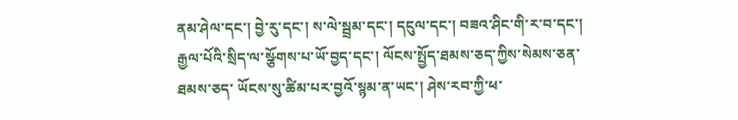ནམ་ཤེལ་དང་། བྱེ་རུ་དང་། ས་ལེ་སྦྲམ་དང་། དངུལ་དང་། བཟའ་ཤིང་གི་ར་བ་དང་། རྒྱལ་པོའི་སྲིད་ལ་སྩོགས་པ་ཡོ་བྱད་དང་། ལོངས་སྤྱོད་ཐམས་ཅད་ཀྱིས་སེམས་ཅན་ཐམས་ཅད་ ཡོངས་སུ་ཚིམ་པར་བྱའོ་སྙམ་ན་ཡང་། ཤེས་རབ་ཀྱི་ཕ་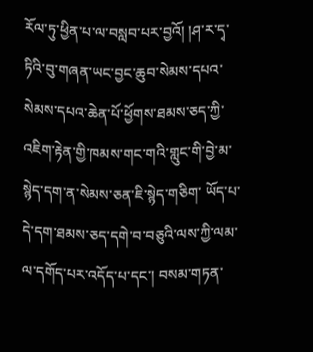རོལ་ཏུ་ཕྱིན་པ་ལ་བསླབ་པར་བྱའོ། །ཤ་ར་དྭ་ཏིའི་བུ་གཞན་ཡང་བྱང་ཆུབ་སེམས་དཔའ་སེམས་དཔའ་ཆེན་པོ་ཕྱོགས་ཐམས་ཅད་ཀྱི་འཇིག་རྟེན་གྱི་ཁམས་གང་གའི་གླུང་གི་བྱེ་མ་སྙེད་དག་ན་སེམས་ཅན་ཇི་སྙེད་གཅིག་ ཡོད་པ་དེ་དག་ཐམས་ཅད་དགེ་བ་བཅུའི་ལས་ཀྱི་ལམ་ལ་དགོད་པར་འདོད་པ་དང་། བསམ་གཏན་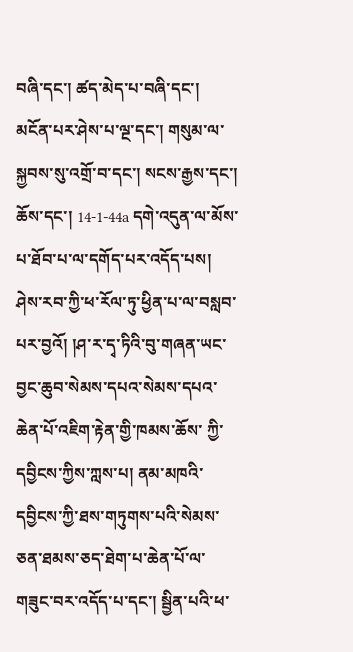བཞི་དང་། ཚད་མེད་པ་བཞི་དང་། མངོན་པར་ཤེས་པ་ལྔ་དང་། གསུམ་ལ་སྐྱབས་སུ་འགྲོ་བ་དང་། སངས་རྒྱས་དང་། ཆོས་དང་། 14-1-44a དགེ་འདུན་ལ་མོས་པ་ཐོབ་པ་ལ་དགོད་པར་འདོད་པས། ཤེས་རབ་ཀྱི་ཕ་རོལ་ཏུ་ཕྱིན་པ་ལ་བསླབ་པར་བྱའོ། །ཤ་ར་དྭ་ཏིའི་བུ་གཞན་ཡང་བྱང་ཆུབ་སེམས་དཔའ་སེམས་དཔའ་ཆེན་པོ་འཇིག་རྟེན་གྱི་ཁམས་ཆོས་ ཀྱི་དབྱིངས་ཀྱིས་ཀླས་པ། ནམ་མཁའི་དབྱིངས་ཀྱི་ཐས་གཏུགས་པའི་སེམས་ཅན་ཐམས་ཅད་ཐེག་པ་ཆེན་པོ་ལ་གཟུང་བར་འདོད་པ་དང་། སྦྱིན་པའི་ཕ་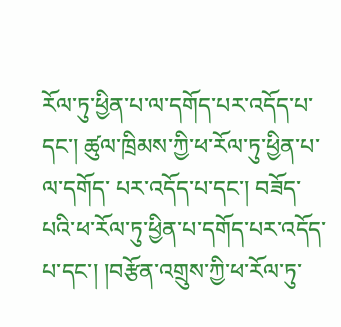རོལ་ཏུ་ཕྱིན་པ་ལ་དགོད་པར་འདོད་པ་དང་། ཚུལ་ཁྲིམས་ཀྱི་ཕ་རོལ་ཏུ་ཕྱིན་པ་ལ་དགོད་ པར་འདོད་པ་དང་། བཟོད་པའི་ཕ་རོལ་ཏུ་ཕྱིན་པ་དགོད་པར་འདོད་པ་དང་། །བརྩོན་འགྲུས་ཀྱི་ཕ་རོལ་ཏུ་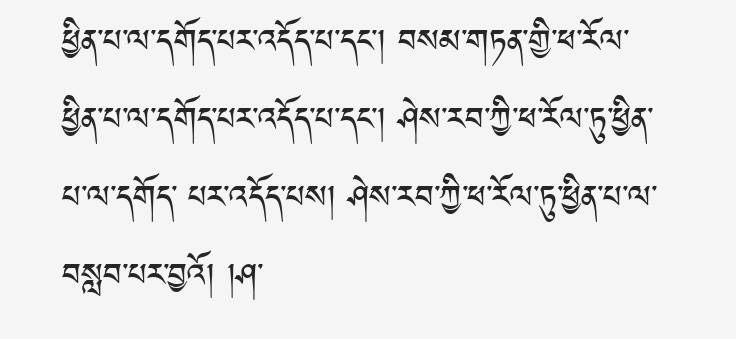ཕྱིན་པ་ལ་དགོད་པར་འདོད་པ་དང་། བསམ་གཏན་གྱི་ཕ་རོལ་ཕྱིན་པ་ལ་དགོད་པར་འདོད་པ་དང་། ཤེས་རབ་ཀྱི་ཕ་རོལ་ཏུ་ཕྱིན་པ་ལ་དགོད་ པར་འདོད་པས། ཤེས་རབ་ཀྱི་ཕ་རོལ་ཏུ་ཕྱིན་པ་ལ་བསླབ་པར་བྱའོ། །ཤ་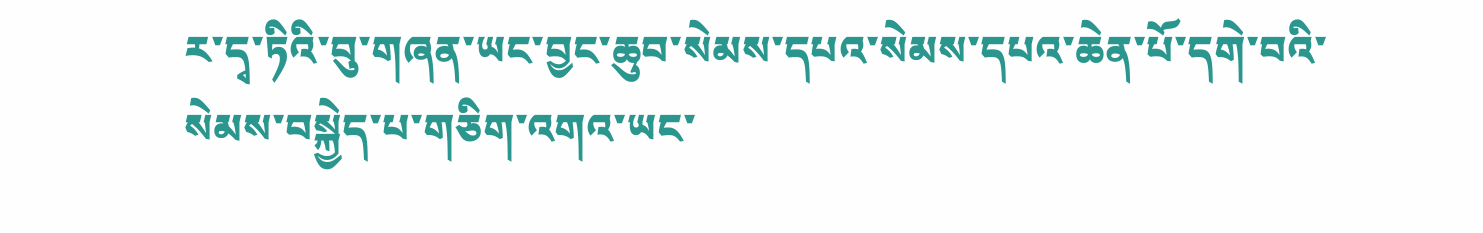ར་དྭ་ཏིའི་བུ་གཞན་ཡང་བྱང་ཆུབ་སེམས་དཔའ་སེམས་དཔའ་ཆེན་པོ་དགེ་བའི་སེམས་བསྐྱེད་པ་གཅིག་འགའ་ཡང་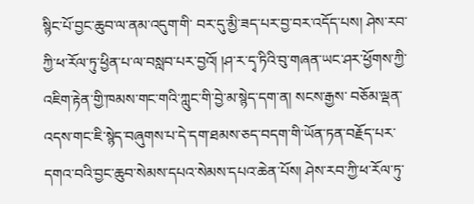སྙིང་པོ་བྱང་ཆུབ་ལ་ནམ་འདུག་གི་ བར་དུ་མྱི་ཟད་པར་བྱ་བར་འདོད་པས། ཤེས་རབ་ཀྱི་ཕ་རོལ་ཏུ་ཕྱིན་པ་ལ་བསླབ་པར་བྱའོ། །ཤ་ར་དྭ་ཏིའི་བུ་གཞན་ཡང་ཤར་ཕྱོགས་ཀྱི་འཇིག་རྟེན་གྱི་ཁམས་གང་གའི་ཀླུང་གི་བྱེ་མ་སྙེད་དག་ན། སངས་རྒྱས་ བཅོམ་ལྡན་འདས་གང་ཇི་སྙེད་བཞུགས་པ་དེ་དག་ཐམས་ཅད་བདག་གི་ཡོན་ཏན་བརྗོད་པར་དགའ་བའི་བྱང་ཆུབ་སེམས་དཔའ་སེམས་དཔའ་ཆེན་པོས། ཤེས་རབ་ཀྱི་ཕ་རོལ་ཏུ་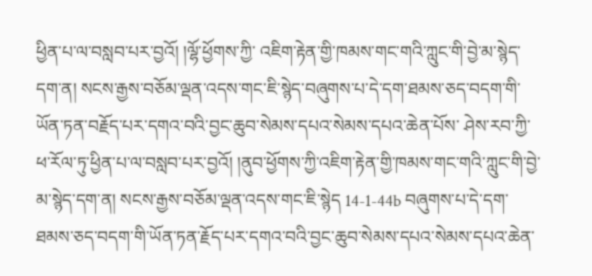ཕྱིན་པ་ལ་བསླབ་པར་བྱའོ། །ལྷོ་ཕྱོགས་ཀྱི་ འཇིག་རྟེན་གྱི་ཁམས་གང་གའི་ཀླུང་གི་བྱེ་མ་སྙེད་དག་ན། སངས་རྒྱས་བཅོམ་ལྡན་འདས་གང་ཇི་སྙེད་བཞུགས་པ་དེ་དག་ཐམས་ཅད་བདག་གི་ཡོན་ཏན་བརྗོད་པར་དགའ་བའི་བྱང་ཆུབ་སེམས་དཔའ་སེམས་དཔའ་ཆེན་པོས་ ཤེས་རབ་ཀྱི་ཕ་རོལ་ཏུ་ཕྱིན་པ་ལ་བསླབ་པར་བྱའོ། །ནུབ་ཕྱོགས་ཀྱི་འཇིག་རྟེན་གྱི་ཁམས་གང་གའི་ཀླུང་གི་བྱེ་མ་སྙེད་དག་ན། སངས་རྒྱས་བཅོམ་ལྡན་འདས་གང་ཇི་སྙེད 14-1-44b བཞུགས་པ་དེ་དག་ཐམས་ཅད་བདག་གི་ཡོན་ཏན་རྗོད་པར་དགའ་བའི་བྱང་ཆུབ་སེམས་དཔའ་སེམས་དཔའ་ཆེན་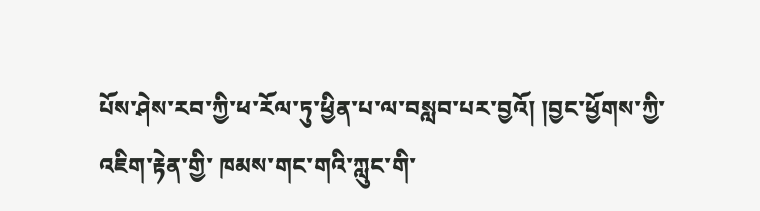པོས་ཤེས་རབ་ཀྱི་ཕ་རོལ་ཏུ་ཕྱིན་པ་ལ་བསླབ་པར་བྱའོ། །བྱང་ཕྱོགས་ཀྱི་འཇིག་རྟེན་གྱི་ ཁམས་གང་གའི་ཀླུང་གི་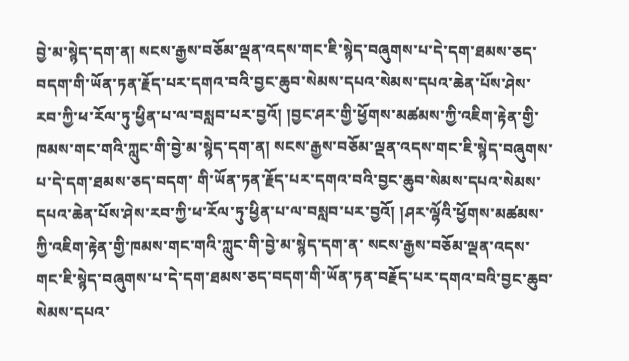བྱེ་མ་སྙེད་དག་ན། སངས་རྒྱས་བཅོམ་ལྡན་འདས་གང་ཇི་སྙེད་བཞུགས་པ་དེ་དག་ཐམས་ཅད་བདག་གི་ཡོན་ཏན་རྗོད་པར་དགའ་བའི་བྱང་ཆུབ་སེམས་དཔའ་སེམས་དཔའ་ཆེན་པོས་ཤེས་ རབ་ཀྱི་ཕ་རོལ་ཏུ་ཕྱིན་པ་ལ་བསླབ་པར་བྱའོ། །བྱང་ཤར་གྱི་ཕྱོགས་མཚམས་ཀྱི་འཇིག་རྟེན་གྱི་ཁམས་གང་གའི་ཀླུང་གི་བྱེ་མ་སྙེད་དག་ན། སངས་རྒྱས་བཅོམ་ལྡན་འདས་གང་ཇི་སྙེད་བཞུགས་པ་དེ་དག་ཐམས་ཅད་བདག་ གི་ཡོན་ཏན་རྗོད་པར་དགའ་བའི་བྱང་ཆུབ་སེམས་དཔའ་སེམས་དཔའ་ཆེན་པོས་ཤེས་རབ་ཀྱི་ཕ་རོལ་ཏུ་ཕྱིན་པ་ལ་བསླབ་པར་བྱའོ། །ཤར་ལྷོའི་ཕྱོགས་མཚམས་ཀྱི་འཇིག་རྟེན་གྱི་ཁམས་གང་གའི་ཀླུང་གི་བྱེ་མ་སྙེད་དག་ན་ སངས་རྒྱས་བཅོམ་ལྡན་འདས་གང་ཇི་སྙེད་བཞུགས་པ་དེ་དག་ཐམས་ཅད་བདག་གི་ཡོན་ཏན་བརྗོད་པར་དགའ་བའི་བྱང་ཆུབ་སེམས་དཔའ་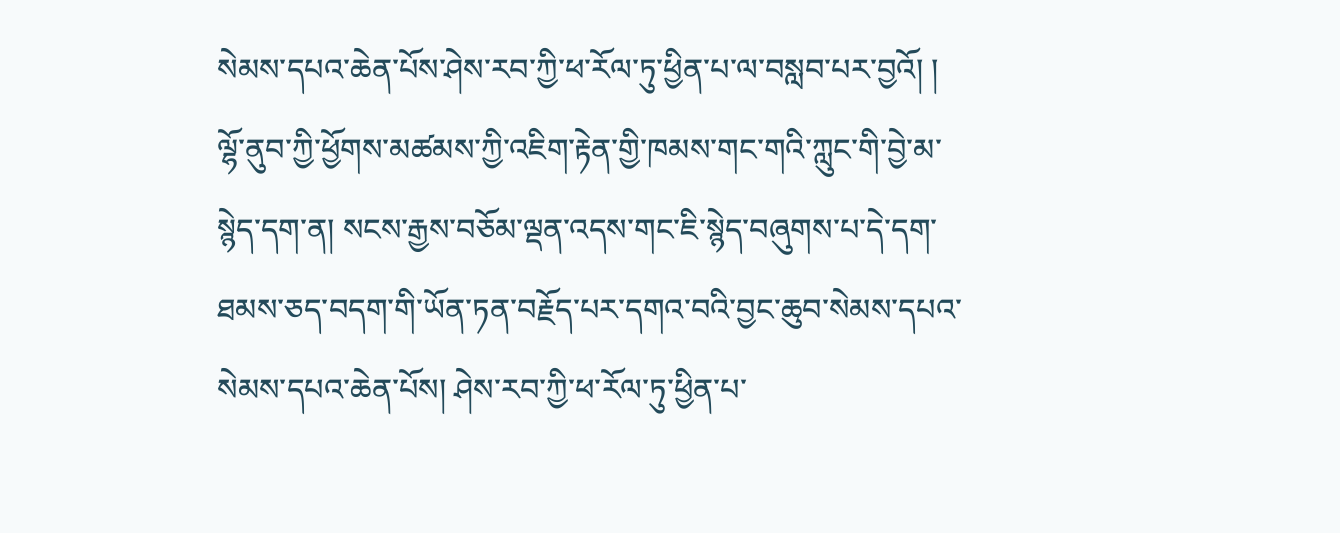སེམས་དཔའ་ཆེན་པོས་ཤེས་རབ་ཀྱི་ཕ་རོལ་ཏུ་ཕྱིན་པ་ལ་བསླབ་པར་བྱའོ། ། ལྷོ་ནུབ་ཀྱི་ཕྱོགས་མཚམས་ཀྱི་འཇིག་རྟེན་གྱི་ཁམས་གང་གའི་ཀླུང་གི་བྱེ་མ་སྙེད་དག་ན། སངས་རྒྱས་བཅོམ་ལྡན་འདས་གང་ཇི་སྙེད་བཞུགས་པ་དེ་དག་ཐམས་ཅད་བདག་གི་ཡོན་ཏན་བརྗོད་པར་དགའ་བའི་བྱང་ཆུབ་སེམས་དཔའ་ སེམས་དཔའ་ཆེན་པོས། ཤེས་རབ་ཀྱི་ཕ་རོལ་ཏུ་ཕྱིན་པ་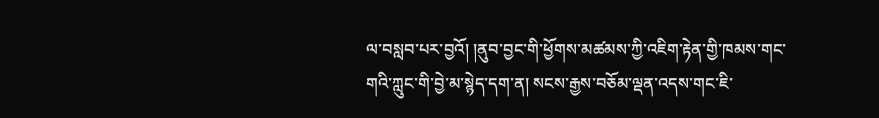ལ་བསླབ་པར་བྱའོ། །ནུབ་བྱང་གི་ཕྱོགས་མཚམས་ཀྱི་འཇིག་རྟེན་གྱི་ཁམས་གང་གའི་ཀླུང་གི་བྱེ་མ་སྙེད་དག་ན། སངས་རྒྱས་བཅོམ་ལྡན་འདས་གང་ཇི་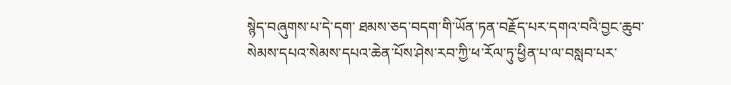སྙེད་བཞུགས་པ་དེ་དག་ ཐམས་ཅད་བདག་གི་ཡོན་ཏན་བརྗོད་པར་དགའ་བའི་བྱང་ཆུབ་སེམས་དཔའ་སེམས་དཔའ་ཆེན་པོས་ཤེས་རབ་ཀྱི་ཕ་རོལ་ཏུ་ཕྱིན་པ་ལ་བསླབ་པར་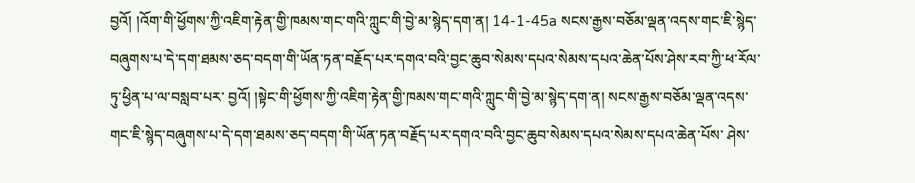བྱའོ། །འོག་གི་ཕྱོགས་ཀྱི་འཇིག་རྟེན་གྱི་ཁམས་གང་གའི་ཀླུང་གི་བྱེ་མ་སྙེད་དག་ན། 14-1-45a སངས་རྒྱས་བཅོམ་ལྡན་འདས་གང་ཇི་སྙེད་བཞུགས་པ་དེ་དག་ཐམས་ཅད་བདག་གི་ཡོན་ཏན་བརྗོད་པར་དགའ་བའི་བྱང་ཆུབ་སེམས་དཔའ་སེམས་དཔའ་ཆེན་པོས་ཤེས་རབ་ཀྱི་ཕ་རོལ་ཏུ་ཕྱིན་པ་ལ་བསླབ་པར་ བྱའོ། །སྟེང་གི་ཕྱོགས་ཀྱི་འཇིག་རྟེན་གྱི་ཁམས་གང་གའི་ཀླུང་གི་བྱེ་མ་སྙེད་དག་ན། སངས་རྒྱས་བཅོམ་ལྡན་འདས་གང་ཇི་སྙེད་བཞུགས་པ་དེ་དག་ཐམས་ཅད་བདག་གི་ཡོན་ཏན་བརྗོད་པར་དགའ་བའི་བྱང་ཆུབ་སེམས་དཔའ་སེམས་དཔའ་ཆེན་པོས་ ཤེས་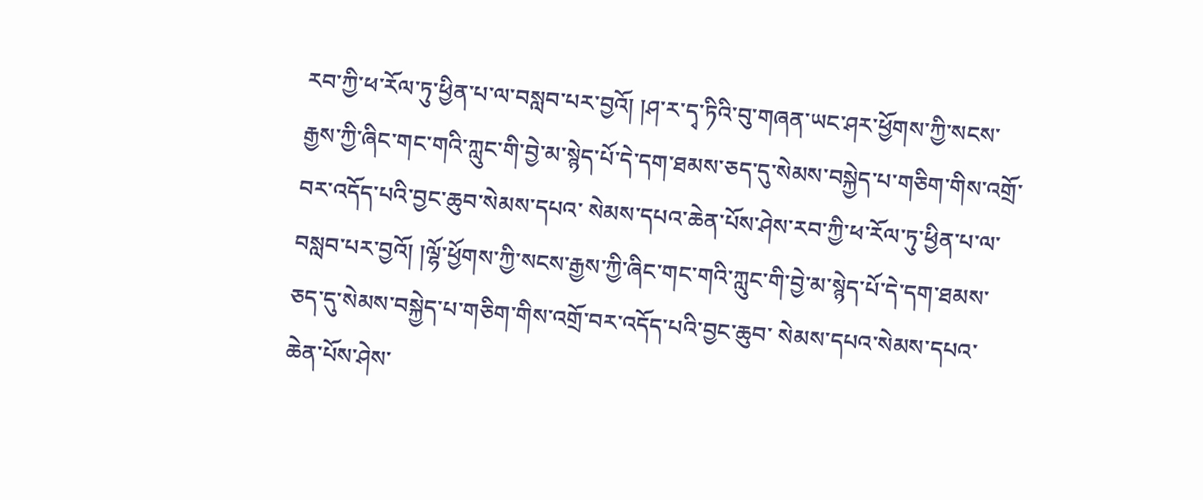རབ་ཀྱི་ཕ་རོལ་ཏུ་ཕྱིན་པ་ལ་བསླབ་པར་བྱའོ། །ཤ་ར་དྭ་ཏིའི་བུ་གཞན་ཡང་ཤར་ཕྱོགས་ཀྱི་སངས་རྒྱས་ཀྱི་ཞིང་གང་གའི་ཀླུང་གི་བྱེ་མ་སྙེད་པོ་དེ་དག་ཐམས་ཅད་དུ་སེམས་བསྐྱེད་པ་གཅིག་གིས་འགྲོ་བར་འདོད་པའི་བྱང་ཆུབ་སེམས་དཔའ་ སེམས་དཔའ་ཆེན་པོས་ཤེས་རབ་ཀྱི་ཕ་རོལ་ཏུ་ཕྱིན་པ་ལ་བསླབ་པར་བྱའོ། །ལྷོ་ཕྱོགས་ཀྱི་སངས་རྒྱས་ཀྱི་ཞིང་གང་གའི་ཀླུང་གི་བྱེ་མ་སྙེད་པོ་དེ་དག་ཐམས་ཅད་དུ་སེམས་བསྐྱེད་པ་གཅིག་གིས་འགྲོ་བར་འདོད་པའི་བྱང་ཆུབ་ སེམས་དཔའ་སེམས་དཔའ་ཆེན་པོས་ཤེས་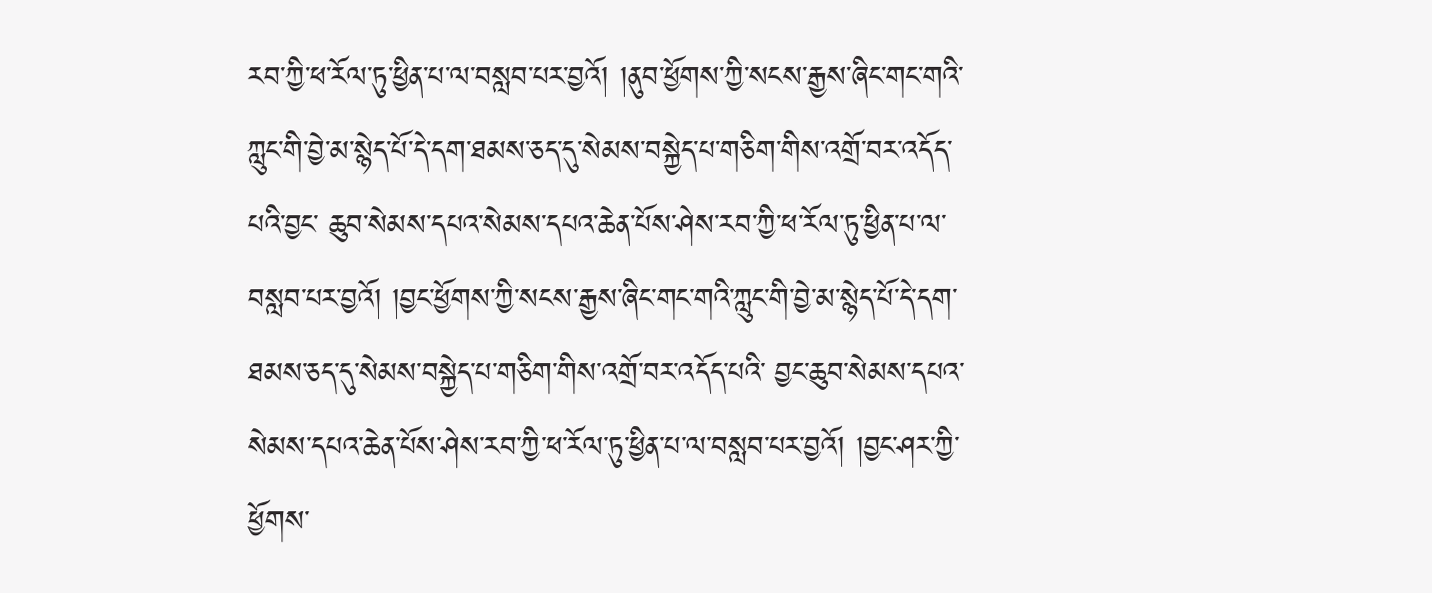རབ་ཀྱི་ཕ་རོལ་ཏུ་ཕྱིན་པ་ལ་བསླབ་པར་བྱའོ། །ནུབ་ཕྱོགས་ཀྱི་སངས་རྒྱས་ཞིང་གང་གའི་ཀླུང་གི་བྱེ་མ་སྙེད་པོ་དེ་དག་ཐམས་ཅད་དུ་སེམས་བསྐྱེད་པ་གཅིག་གིས་འགྲོ་བར་འདོད་པའི་བྱང་ ཆུབ་སེམས་དཔའ་སེམས་དཔའ་ཆེན་པོས་ཤེས་རབ་ཀྱི་ཕ་རོལ་ཏུ་ཕྱིན་པ་ལ་བསླབ་པར་བྱའོ། །བྱང་ཕྱོགས་ཀྱི་སངས་རྒྱས་ཞིང་གང་གའི་ཀླུང་གི་བྱེ་མ་སྙེད་པོ་དེ་དག་ཐམས་ཅད་དུ་སེམས་བསྐྱེད་པ་གཅིག་གིས་འགྲོ་བར་འདོད་པའི་ བྱང་ཆུབ་སེམས་དཔའ་སེམས་དཔའ་ཆེན་པོས་ཤེས་རབ་ཀྱི་ཕ་རོལ་ཏུ་ཕྱིན་པ་ལ་བསླབ་པར་བྱའོ། །བྱང་ཤར་ཀྱི་ཕྱོགས་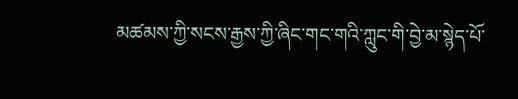མཚམས་ཀྱི་སངས་རྒྱས་ཀྱི་ཞིང་གང་གའི་ཀླུང་གི་བྱེ་མ་སྙེད་པོ་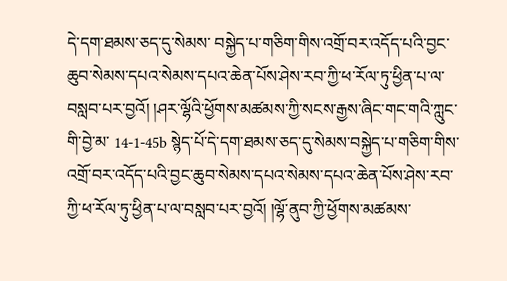དེ་དག་ཐམས་ཅད་དུ་སེམས་ བསྐྱེད་པ་གཅིག་གིས་འགྲོ་བར་འདོད་པའི་བྱང་ཆུབ་སེམས་དཔའ་སེམས་དཔའ་ཆེན་པོས་ཤེས་རབ་ཀྱི་ཕ་རོལ་ཏུ་ཕྱིན་པ་ལ་བསླབ་པར་བྱའོ། །ཤར་ལྷོའི་ཕྱོགས་མཚམས་ཀྱི་སངས་རྒྱས་ཞིང་གང་གའི་ཀླུང་གི་བྱེ་མ་ 14-1-45b སྙེད་པོ་དེ་དག་ཐམས་ཅད་དུ་སེམས་བསྐྱེད་པ་གཅིག་གིས་འགྲོ་བར་འདོད་པའི་བྱང་ཆུབ་སེམས་དཔའ་སེམས་དཔའ་ཆེན་པོས་ཤེས་རབ་ཀྱི་ཕ་རོལ་ཏུ་ཕྱིན་པ་ལ་བསླབ་པར་བྱའོ། །ལྷོ་ནུབ་ཀྱི་ཕྱོགས་མཚམས་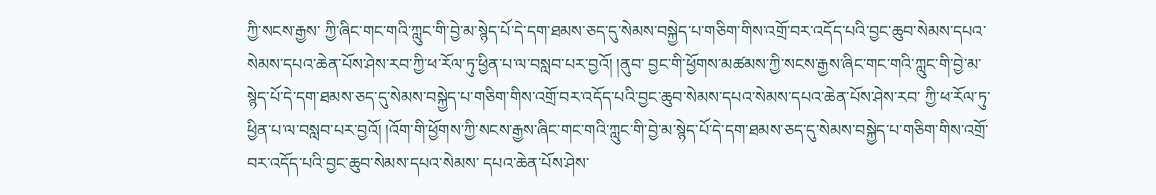ཀྱི་སངས་རྒྱས་ ཀྱི་ཞིང་གང་གའི་ཀླུང་གི་བྱེ་མ་སྙེད་པོ་དེ་དག་ཐམས་ཅད་དུ་སེམས་བསྐྱེད་པ་གཅིག་གིས་འགྲོ་བར་འདོད་པའི་བྱང་ཆུབ་སེམས་དཔའ་སེམས་དཔའ་ཆེན་པོས་ཤེས་རབ་ཀྱི་ཕ་རོལ་ཏུ་ཕྱིན་པ་ལ་བསླབ་པར་བྱའོ། །ནུབ་ བྱང་གི་ཕྱོགས་མཚམས་ཀྱི་སངས་རྒྱས་ཞིང་གང་གའི་ཀླུང་གི་བྱེ་མ་སྙེད་པོ་དེ་དག་ཐམས་ཅད་དུ་སེམས་བསྐྱེད་པ་གཅིག་གིས་འགྲོ་བར་འདོད་པའི་བྱང་ཆུབ་སེམས་དཔའ་སེམས་དཔའ་ཆེན་པོས་ཤེས་རབ་ ཀྱི་ཕ་རོལ་ཏུ་ཕྱིན་པ་ལ་བསླབ་པར་བྱའོ། །འོག་གི་ཕྱོགས་ཀྱི་སངས་རྒྱས་ཞིང་གང་གའི་ཀླུང་གི་བྱེ་མ་སྙེད་པོ་དེ་དག་ཐམས་ཅད་དུ་སེམས་བསྐྱེད་པ་གཅིག་གིས་འགྲོ་བར་འདོད་པའི་བྱང་ཆུབ་སེམས་དཔའ་སེམས་ དཔའ་ཆེན་པོས་ཤེས་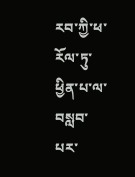རབ་ཀྱི་ཕ་རོལ་ཏུ་ཕྱིན་པ་ལ་བསླབ་པར་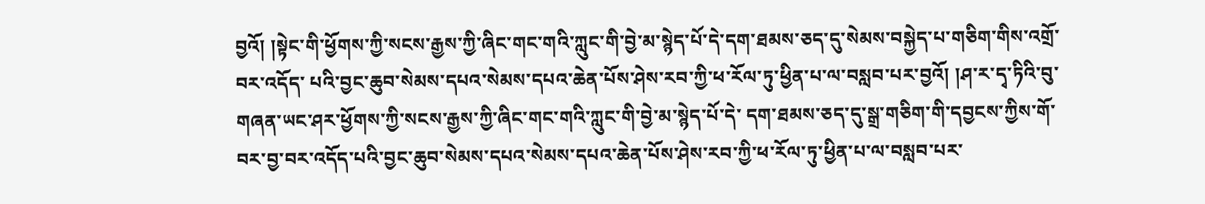བྱའོ། །སྟེང་གི་ཕྱོགས་ཀྱི་སངས་རྒྱས་ཀྱི་ཞིང་གང་གའི་ཀླུང་གི་བྱེ་མ་སྙེད་པོ་དེ་དག་ཐམས་ཅད་དུ་སེམས་བསྐྱེད་པ་གཅིག་གིས་འགྲོ་བར་འདོད་ པའི་བྱང་ཆུབ་སེམས་དཔའ་སེམས་དཔའ་ཆེན་པོས་ཤེས་རབ་ཀྱི་ཕ་རོལ་ཏུ་ཕྱིན་པ་ལ་བསླབ་པར་བྱའོ། །ཤ་ར་དྭ་ཏིའི་བུ་གཞན་ཡང་ཤར་ཕྱོགས་ཀྱི་སངས་རྒྱས་ཀྱི་ཞིང་གང་གའི་ཀླུང་གི་བྱེ་མ་སྙེད་པོ་དེ་ དག་ཐམས་ཅད་དུ་སྒྲ་གཅིག་གི་དབྱངས་ཀྱིས་གོ་བར་བྱ་བར་འདོད་པའི་བྱང་ཆུབ་སེམས་དཔའ་སེམས་དཔའ་ཆེན་པོས་ཤེས་རབ་ཀྱི་ཕ་རོལ་ཏུ་ཕྱིན་པ་ལ་བསླབ་པར་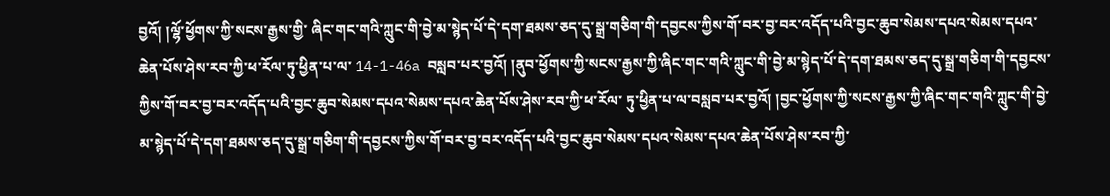བྱའོ། །ལྷོ་ཕྱོགས་ཀྱི་སངས་རྒྱས་གྱི་ ཞིང་གང་གའི་ཀླུང་གི་བྱེ་མ་སྙེད་པོ་དེ་དག་ཐམས་ཅད་དུ་སྒྲ་གཅིག་གི་དབྱངས་ཀྱིས་གོ་བར་བྱ་བར་འདོད་པའི་བྱང་ཆུབ་སེམས་དཔའ་སེམས་དཔའ་ཆེན་པོས་ཤེས་རབ་ཀྱི་ཕ་རོལ་ཏུ་ཕྱིན་པ་ལ་ 14-1-46a བསླབ་པར་བྱའོ། །ནུབ་ཕྱོགས་ཀྱི་སངས་རྒྱས་ཀྱི་ཞིང་གང་གའི་ཀླུང་གི་བྱེ་མ་སྙེད་པོ་དེ་དག་ཐམས་ཅད་དུ་སྒྲ་གཅིག་གི་དབྱངས་ཀྱིས་གོ་བར་བྱ་བར་འདོད་པའི་བྱང་ཆུབ་སེམས་དཔའ་སེམས་དཔའ་ཆེན་པོས་ཤེས་རབ་ཀྱི་ཕ་རོལ་ ཏུ་ཕྱིན་པ་ལ་བསླབ་པར་བྱའོ། །བྱང་ཕྱོགས་ཀྱི་སངས་རྒྱས་ཀྱི་ཞིང་གང་གའི་ཀླུང་གི་བྱེ་མ་སྙེད་པོ་དེ་དག་ཐམས་ཅད་དུ་སྒྲ་གཅིག་གི་དབྱངས་ཀྱིས་གོ་བར་བྱ་བར་འདོད་པའི་བྱང་ཆུབ་སེམས་དཔའ་སེམས་དཔའ་ཆེན་པོས་ཤེས་རབ་ཀྱི་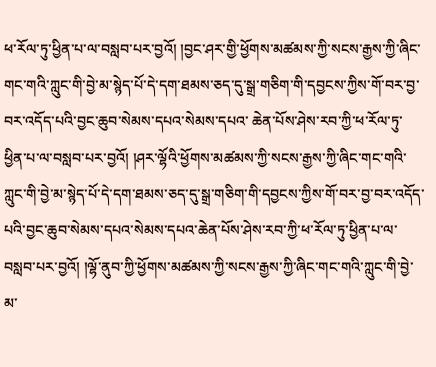ཕ་རོལ་ཏུ་ཕྱིན་པ་ལ་བསླབ་པར་བྱའོ། །བྱང་ཤར་གྱི་ཕྱོགས་མཚམས་ཀྱི་སངས་རྒྱས་ཀྱི་ཞིང་གང་གའི་ཀླུང་གི་བྱེ་མ་སྙེད་པོ་དེ་དག་ཐམས་ཅད་དུ་སྒྲ་གཅིག་གི་དབྱངས་ཀྱིས་གོ་བར་བྱ་བར་འདོད་པའི་བྱང་ཆུབ་སེམས་དཔའ་སེམས་དཔའ་ ཆེན་པོས་ཤེས་རབ་ཀྱི་ཕ་རོལ་ཏུ་ཕྱིན་པ་ལ་བསླབ་པར་བྱའོ། །ཤར་ལྷོའི་ཕྱོགས་མཚམས་ཀྱི་སངས་རྒྱས་ཀྱི་ཞིང་གང་གའི་ཀླུང་གི་བྱེ་མ་སྙེད་པོ་དེ་དག་ཐམས་ཅད་དུ་སྒྲ་གཅིག་གི་དབྱངས་ཀྱིས་གོ་བར་བྱ་བར་འདོད་ པའི་བྱང་ཆུབ་སེམས་དཔའ་སེམས་དཔའ་ཆེན་པོས་ཤེས་རབ་ཀྱི་ཕ་རོལ་ཏུ་ཕྱིན་པ་ལ་བསླབ་པར་བྱའོ། །ལྷོ་ནུབ་ཀྱི་ཕྱོགས་མཚམས་ཀྱི་སངས་རྒྱས་ཀྱི་ཞིང་གང་གའི་ཀླུང་གི་བྱེ་མ་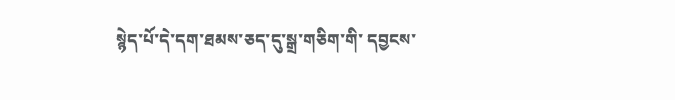སྙེད་པོ་དེ་དག་ཐམས་ཅད་དུ་སྒྲ་གཅིག་གི་ དབྱངས་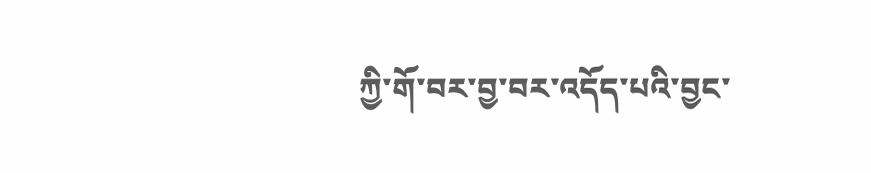ཀྱི་གོ་བར་བྱ་བར་འདོད་པའི་བྱང་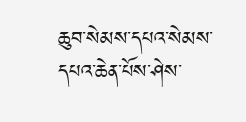ཆུབ་སེམས་དཔའ་སེམས་དཔའ་ཆེན་པོས་ཤེས་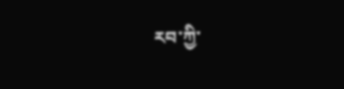རབ་ཀྱི་